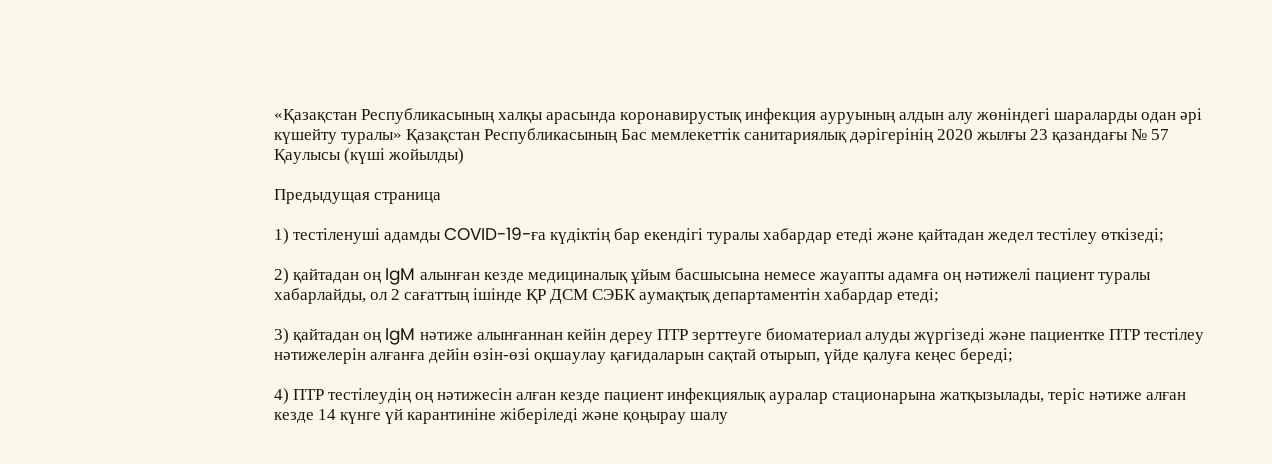«Қазақстан Республикасының халқы арасында коронавирустық инфекция ауруының алдын алу жөніндегі шараларды одан әрі күшейту туралы» Қазақстан Республикасының Бас мемлекеттік санитариялық дәрігерінің 2020 жылғы 23 қазандағы № 57 Қаулысы (күші жойылды)

Предыдущая страница

1) тестіленуші адамды COVID-19-ға күдіктің бар екендігі туралы хабардар етеді және қайтадан жедел тестілеу өткізеді;

2) қайтадан оң IgM алынған кезде медициналық ұйым басшысына немесе жауапты адамға оң нәтижелі пациент туралы хабарлайды, ол 2 сағаттың ішінде ҚР ДСМ СЭБК аумақтық департаментін хабардар етеді;

3) қайтадан оң IgM нәтиже алынғаннан кейін дереу ПТР зерттеуге биоматериал алуды жүргізеді және пациентке ПТР тестілеу нәтижелерін алғанға дейін өзін-өзі оқшаулау қағидаларын сақтай отырып, үйде қалуға кеңес береді;

4) ПТР тестілеудің оң нәтижесін алған кезде пациент инфекциялық ауралар стационарына жатқызылады, теріс нәтиже алған кезде 14 күнге үй карантиніне жіберіледі және қоңырау шалу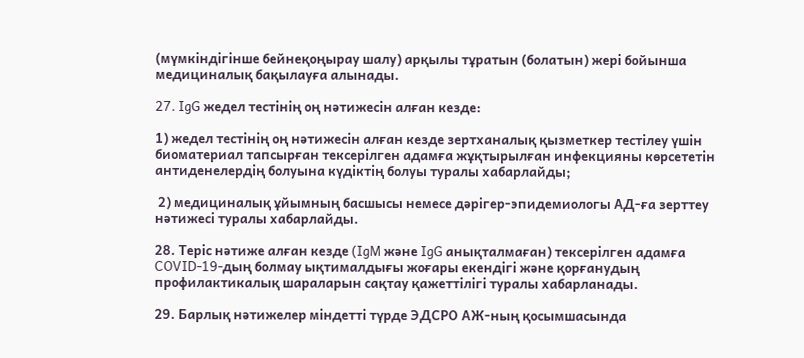(мүмкіндігінше бейнеқоңырау шалу) арқылы тұратын (болатын) жері бойынша медициналық бақылауға алынады.

27. IgG жедел тестінің оң нәтижесін алған кезде:

1) жедел тестінің оң нәтижесін алған кезде зертханалық қызметкер тестілеу үшін биоматериал тапсырған тексерілген адамға жұқтырылған инфекцияны көрсететін антиденелердің болуына күдіктің болуы туралы хабарлайды;

 2) медициналық ұйымның басшысы немесе дәрігер-эпидемиологы АД-ға зерттеу нәтижесі туралы хабарлайды.

28. Теріс нәтиже алған кезде (IgM және IgG анықталмаған) тексерілген адамға COVID-19-дың болмау ықтималдығы жоғары екендігі және қорғанудың профилактикалық шараларын сақтау қажеттілігі туралы хабарланады.

29. Барлық нәтижелер міндетті түрде ЭДСРО АЖ-ның қосымшасында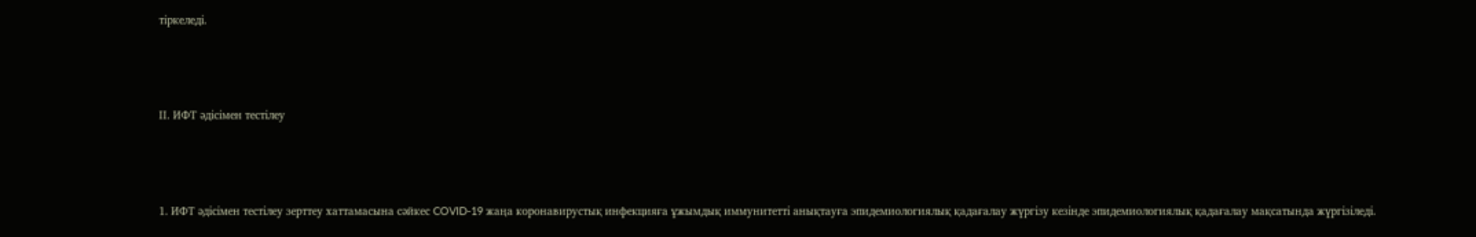тіркеледі.



ІІ. ИФТ әдісімен тестілеу



1. ИФТ әдісімен тестілеу зерттеу хаттамасына сәйкес COVID-19 жаңа коронавирустық инфекцияға ұжымдық иммунитетті анықтауға эпидемиологиялық қадағалау жүргізу кезінде эпидемиологиялық қадағалау мақсатында жүргізіледі.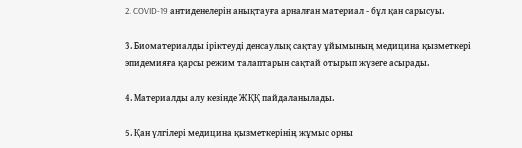2. COVID-19 антиденелерін анықтауға арналған материал - бұл қан сарысуы.

3. Биоматериалды іріктеуді денсаулық сақтау ұйымының медицина қызметкері эпидемияға қарсы режим талаптарын сақтай отырып жүзеге асырады.

4. Материалды алу кезінде ЖҚҚ пайдаланылады.

5. Қан үлгілері медицина қызметкерінің жұмыс орны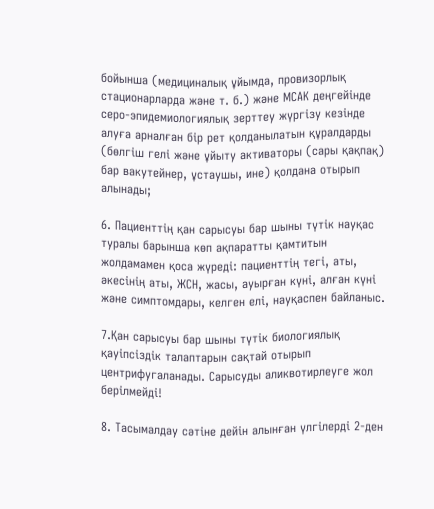бойынша (медициналық ұйымда, провизорлық стационарларда және т. б.) және МСАК деңгейінде серо-эпидемиологиялық зерттеу жүргізу кезінде алуға арналған бір рет қолданылатын құралдарды (бөлгіш гелі және ұйыту активаторы (сары қақпақ) бар вакутейнер, ұстаушы, ине) қолдана отырып алынады;

6. Пациенттің қан сарысуы бар шыны түтік науқас туралы барынша көп ақпаратты қамтитын жолдамамен қоса жүреді: пациенттің тегі, аты, әкесінің аты, ЖСН, жасы, ауырған күні, алған күні және симптомдары, келген елі, науқаспен байланыс.

7.Қан сарысуы бар шыны түтік биологиялық қауіпсіздік талаптарын сақтай отырып центрифугаланады. Сарысуды аликвотирлеуге жол берілмейді!

8. Тасымалдау сәтіне дейін алынған үлгілерді 2-ден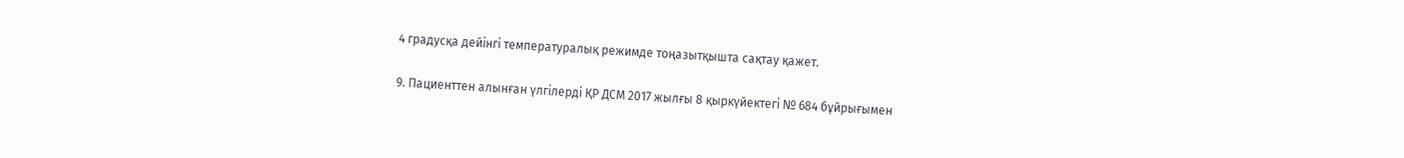4 градусқа дейінгі температуралық режимде тоңазытқышта сақтау қажет.

9. Пациенттен алынған үлгілерді ҚР ДСМ 2017 жылғы 8 қыркүйектегі № 684 бұйрығымен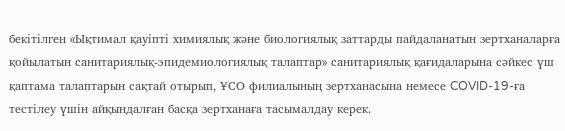бекітілген «Ықтимал қауіпті химиялық және биологиялық заттарды пайдаланатын зертханаларға қойылатын санитариялық-эпидемиологиялық талаптар» санитариялық қағидаларына сәйкес үш қаптама талаптарын сақтай отырып, ҰСО филиалының зертханасына немесе COVID-19-ға тестілеу үшін айқындалған басқа зертханаға тасымалдау керек.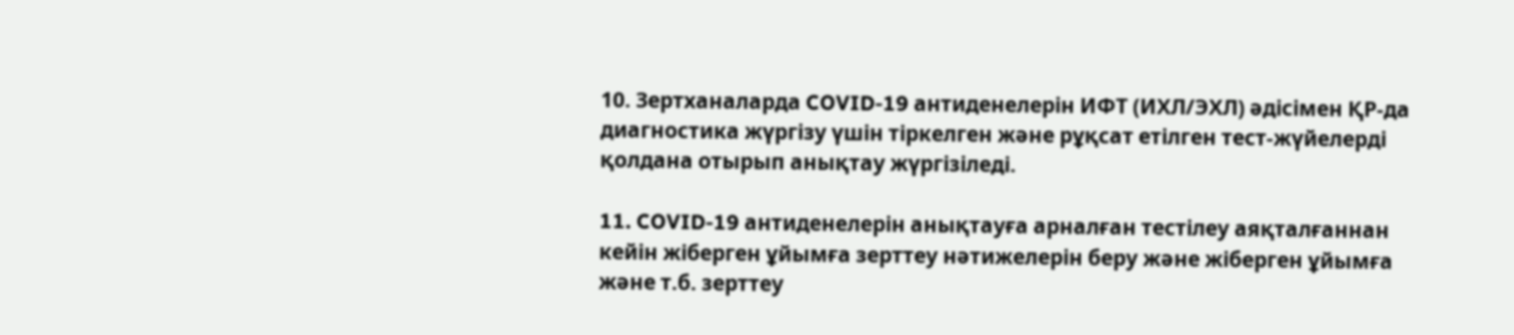10. Зертханаларда COVID-19 антиденелерін ИФТ (ИХЛ/ЭХЛ) әдісімен ҚР-да диагностика жүргізу үшін тіркелген және рұқсат етілген тест-жүйелерді қолдана отырып анықтау жүргізіледі.

11. COVID-19 антиденелерін анықтауға арналған тестілеу аяқталғаннан кейін жіберген ұйымға зерттеу нәтижелерін беру және жіберген ұйымға және т.б. зерттеу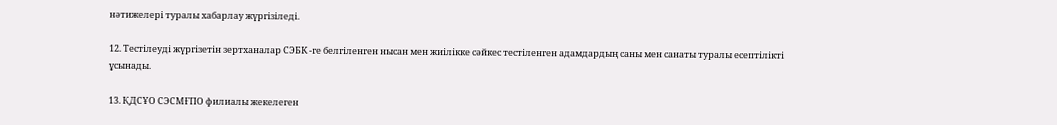нәтижелері туралы хабарлау жүргізіледі.

12. Тестілеуді жүргізетін зертханалар СЭБК -ге белгіленген нысан мен жиілікке сәйкес тестіленген адамдардың саны мен санаты туралы есептілікті ұсынады.

13. ҚДСҰО СЭСМҒПО филиалы жекелеген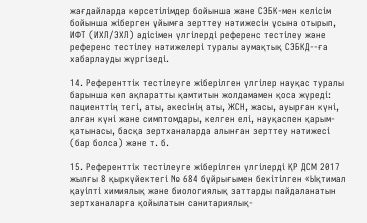жағдайларда көрсетілімдер бойынша және СЭБК-мен келісім бойынша жіберген ұйымға зерттеу нәтижесін ұсына отырып, ИФТ (ИХЛ/ЭХЛ) әдісімен үлгілерді референс тестілеу және референс тестілеу нәтижелері туралы аумақтық СЭБКД--ға хабарлауды жүргізеді.

14. Референттік тестілеуге жіберілген үлгілер науқас туралы барынша көп ақпаратты қамтитын жолдамамен қоса жүреді: пациенттің тегі, аты, әкесінің аты, ЖСН, жасы, ауырған күні, алған күні және симптомдары, келген елі, науқаспен қарым-қатынасы, басқа зертханаларда алынған зерттеу нәтижесі (бар болса) және т. б.

15. Референттік тестілеуге жіберілген үлгілерді ҚР ДСМ 2017 жылғы 8 қыркүйектегі № 684 бұйрығымен бекітілген «Ықтимал қауіпті химиялық және биологиялық заттарды пайдаланатын зертханаларға қойылатын санитариялық-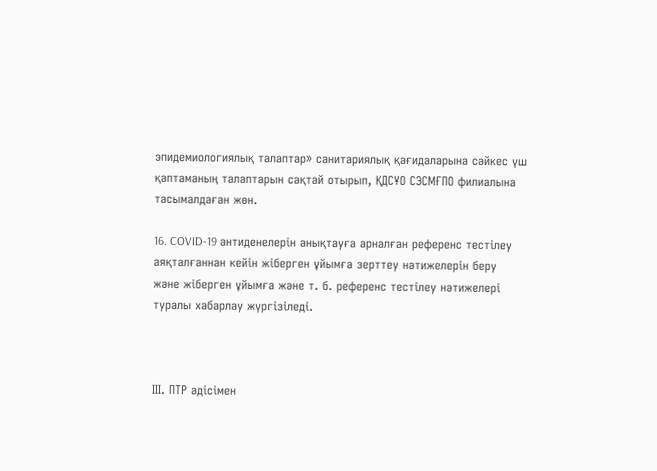эпидемиологиялық талаптар» санитариялық қағидаларына сәйкес үш қаптаманың талаптарын сақтай отырып, ҚДСҰО СЭСМҒПО филиалына тасымалдаған жөн.

16. COVID-19 антиденелерін анықтауға арналған референс тестілеу аяқталғаннан кейін жіберген ұйымға зерттеу нәтижелерін беру және жіберген ұйымға және т. б. референс тестілеу нәтижелері туралы хабарлау жүргізіледі.



ІІІ. ПТР әдісімен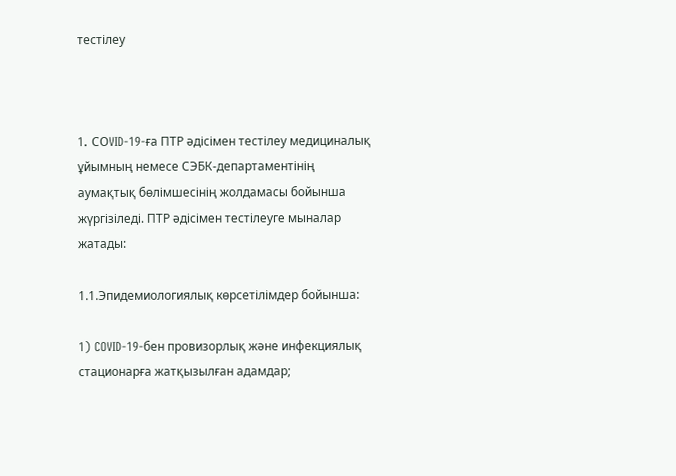тестілеу



1. CОVID-19-ға ПТР әдісімен тестілеу медициналық ұйымның немесе СЭБК-департаментінің аумақтық бөлімшесінің жолдамасы бойынша жүргізіледі. ПТР әдісімен тестілеуге мыналар жатады:

1.1.Эпидемиологиялық көрсетілімдер бойынша:

1) COVID-19-бен провизорлық және инфекциялық стационарға жатқызылған адамдар;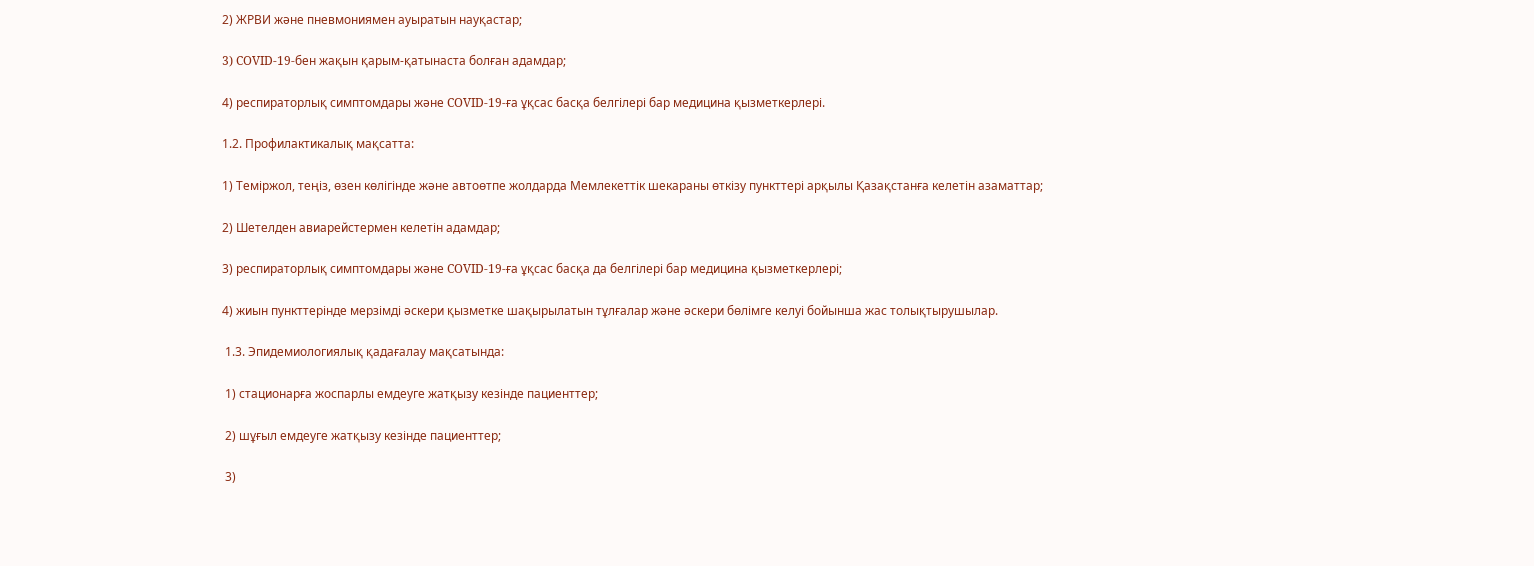2) ЖРВИ және пневмониямен ауыратын науқастар;

3) COVID-19-бен жақын қарым-қатынаста болған адамдар;

4) респираторлық симптомдары және COVID-19-ға ұқсас басқа белгілері бар медицина қызметкерлері.

1.2. Профилактикалық мақсатта:

1) Теміржол, теңіз, өзен көлігінде және автоөтпе жолдарда Мемлекеттік шекараны өткізу пункттері арқылы Қазақстанға келетін азаматтар;

2) Шетелден авиарейстермен келетін адамдар;

3) респираторлық симптомдары және COVID-19-ға ұқсас басқа да белгілері бар медицина қызметкерлері;

4) жиын пункттерінде мерзімді әскери қызметке шақырылатын тұлғалар және әскери бөлімге келуі бойынша жас толықтырушылар.

 1.3. Эпидемиологиялық қадағалау мақсатында:

 1) стационарға жоспарлы емдеуге жатқызу кезінде пациенттер;

 2) шұғыл емдеуге жатқызу кезінде пациенттер;

 3)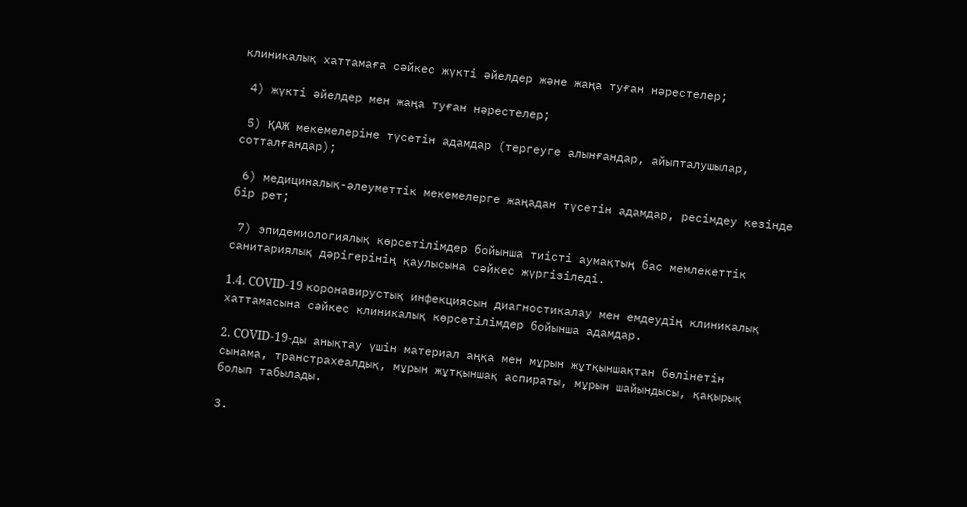клиникалық хаттамаға сәйкес жүкті әйелдер және жаңа туған нәрестелер;

 4) жүкті әйелдер мен жаңа туған нәрестелер;

 5) ҚАЖ мекемелеріне түсетін адамдар (тергеуге алынғандар, айыпталушылар, сотталғандар);

 6) медициналық-әлеуметтік мекемелерге жаңадан түсетін адамдар, ресімдеу кезінде бір рет;

 7) эпидемиологиялық көрсетілімдер бойынша тиісті аумақтың бас мемлекеттік санитариялық дәрігерінің қаулысына сәйкес жүргізіледі.

1.4. COVID-19 коронавирустық инфекциясын диагностикалау мен емдеудің клиникалық хаттамасына сәйкес клиникалық көрсетілімдер бойынша адамдар.

2. COVID-19-ды анықтау үшін материал аңқа мен мұрын жұтқыншақтан бөлінетін сынама, транстрахеалдық, мұрын жұтқыншақ аспираты, мұрын шайындысы, қақырық болып табылады.

3.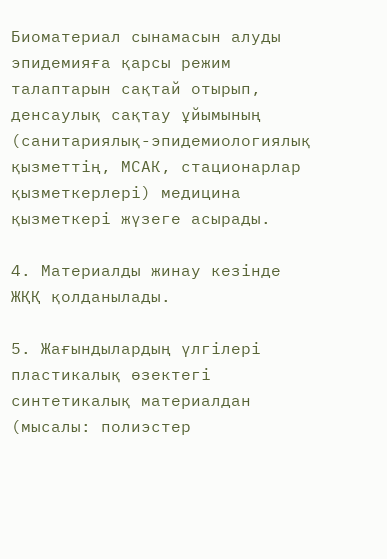Биоматериал сынамасын алуды эпидемияға қарсы режим талаптарын сақтай отырып, денсаулық сақтау ұйымының (санитариялық-эпидемиологиялық қызметтің, МСАК, стационарлар қызметкерлері) медицина қызметкері жүзеге асырады.

4. Материалды жинау кезінде ЖҚҚ қолданылады.

5. Жағындылардың үлгілері пластикалық өзектегі синтетикалық материалдан (мысалы: полиэстер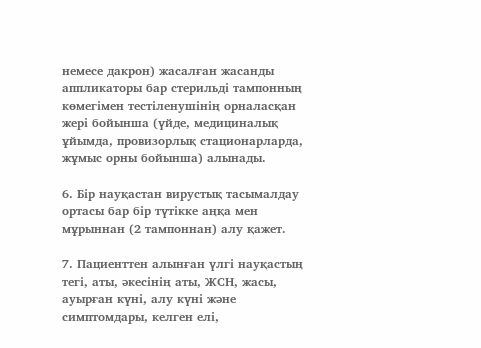немесе дакрон) жасалған жасанды аппликаторы бар стерильді тампонның көмегімен тестіленушінің орналасқан жері бойынша (үйде, медициналық ұйымда, провизорлық стационарларда, жұмыс орны бойынша) алынады.

6. Бір науқастан вирустық тасымалдау ортасы бар бір түтікке аңқа мен мұрыннан (2 тампоннан) алу қажет.

7. Пациенттен алынған үлгі науқастың тегі, аты, әкесінің аты, ЖСН, жасы, ауырған күні, алу күні және симптомдары, келген елі,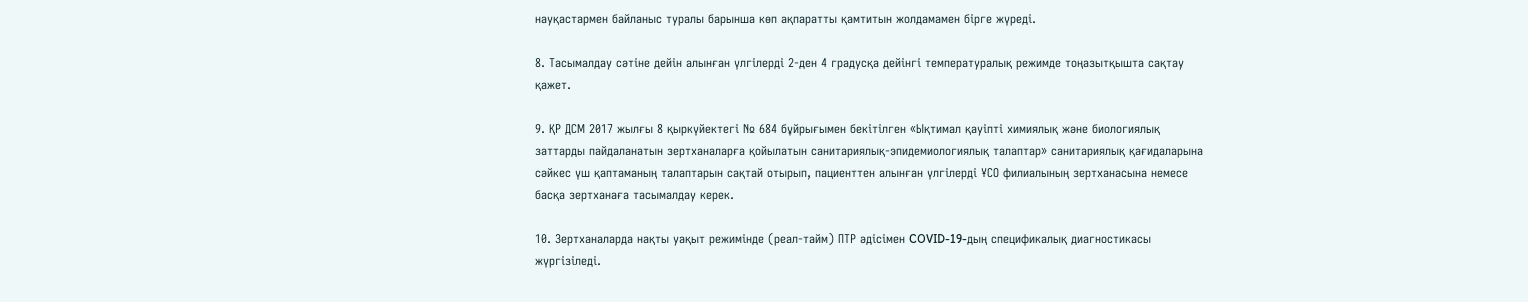науқастармен байланыс туралы барынша көп ақпаратты қамтитын жолдамамен бірге жүреді.

8. Тасымалдау сәтіне дейін алынған үлгілерді 2-ден 4 градусқа дейінгі температуралық режимде тоңазытқышта сақтау қажет.

9. ҚР ДСМ 2017 жылғы 8 қыркүйектегі № 684 бұйрығымен бекітілген «Ықтимал қауіпті химиялық және биологиялық заттарды пайдаланатын зертханаларға қойылатын санитариялық-эпидемиологиялық талаптар» санитариялық қағидаларына сәйкес үш қаптаманың талаптарын сақтай отырып, пациенттен алынған үлгілерді ҰСО филиалының зертханасына немесе басқа зертханаға тасымалдау керек.

10. Зертханаларда нақты уақыт режимінде (реал-тайм) ПТР әдісімен COVID-19-дың спецификалық диагностикасы жүргізіледі.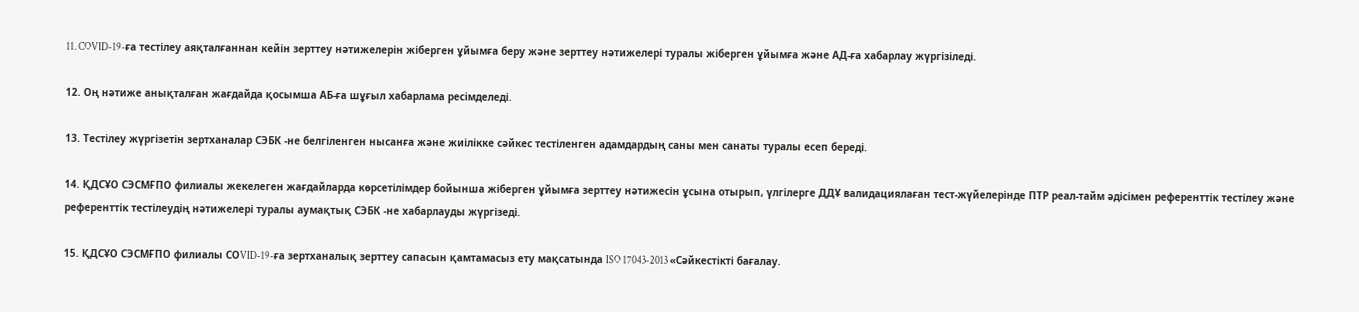11. COVID-19-ға тестілеу аяқталғаннан кейін зерттеу нәтижелерін жіберген ұйымға беру және зерттеу нәтижелері туралы жіберген ұйымға және АД-ға хабарлау жүргізіледі.

12. Оң нәтиже анықталған жағдайда қосымша АБ-ға шұғыл хабарлама ресімделеді.

13. Тестілеу жүргізетін зертханалар СЭБК -не белгіленген нысанға және жиілікке сәйкес тестіленген адамдардың саны мен санаты туралы есеп береді.

14. ҚДСҰО СЭСМҒПО филиалы жекелеген жағдайларда көрсетілімдер бойынша жіберген ұйымға зерттеу нәтижесін ұсына отырып, үлгілерге ДДҰ валидациялаған тест-жүйелерінде ПТР реал-тайм әдісімен референттік тестілеу және референттік тестілеудің нәтижелері туралы аумақтық СЭБК -не хабарлауды жүргізеді.

15. ҚДСҰО СЭСМҒПО филиалы СОVID-19-ға зертханалық зерттеу сапасын қамтамасыз ету мақсатында ISO 17043-2013 «Сәйкестікті бағалау.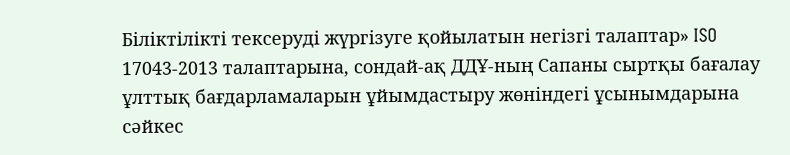Біліктілікті тексеруді жүргізуге қойылатын негізгі талаптар» ISO 17043-2013 талаптарына, сондай-ақ ДДҰ-ның Сапаны сыртқы бағалау ұлттық бағдарламаларын ұйымдастыру жөніндегі ұсынымдарына сәйкес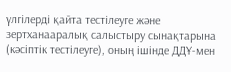үлгілерді қайта тестілеуге және зертханааралық салыстыру сынақтарына (кәсіптік тестілеуге), оның ішінде ДДҰ-мен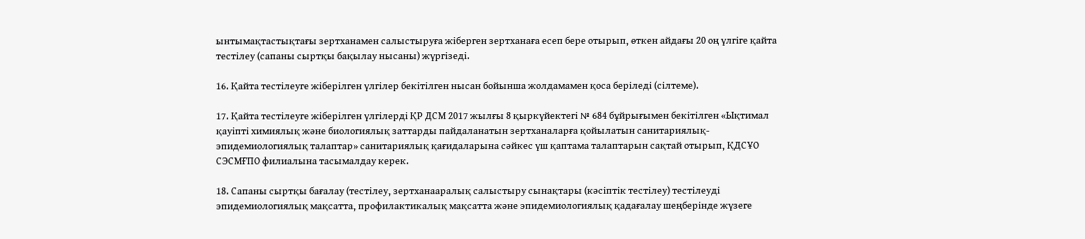ынтымақтастықтағы зертханамен салыстыруға жіберген зертханаға есеп бере отырып, өткен айдағы 20 оң үлгіге қайта тестілеу (сапаны сыртқы бақылау нысаны) жүргізеді.

16. Қайта тестілеуге жіберілген үлгілер бекітілген нысан бойынша жолдамамен қоса беріледі (сілтеме).

17. Қайта тестілеуге жіберілген үлгілерді ҚР ДСМ 2017 жылғы 8 қыркүйектегі № 684 бұйрығымен бекітілген «Ықтимал қауіпті химиялық және биологиялық заттарды пайдаланатын зертханаларға қойылатын санитариялық-эпидемиологиялық талаптар» санитариялық қағидаларына сәйкес үш қаптама талаптарын сақтай отырып, ҚДСҰО СЭСМҒПО филиалына тасымалдау керек.

18. Сапаны сыртқы бағалау (тестілеу, зертханааралық салыстыру сынақтары (кәсіптік тестілеу) тестілеуді эпидемиологиялық мақсатта, профилактикалық мақсатта және эпидемиологиялық қадағалау шеңберінде жүзеге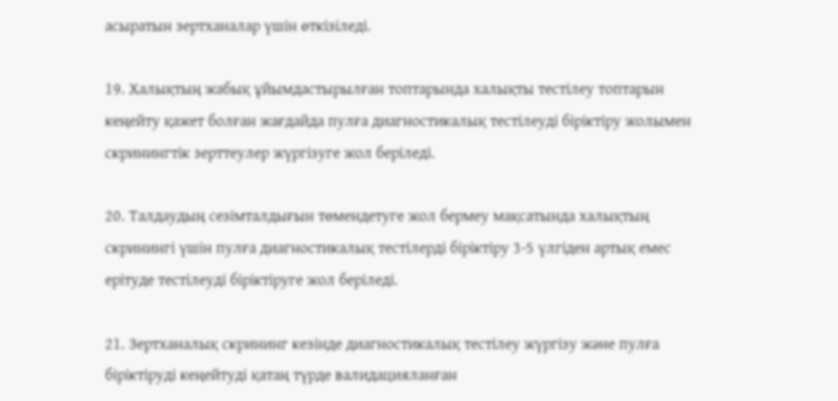асыратын зертханалар үшін өткізіледі.

19. Халықтың жабық ұйымдастырылған топтарында халықты тестілеу топтарын кеңейту қажет болған жағдайда пулға диагностикалық тестілеуді біріктіру жолымен скринингтік зерттеулер жүргізуге жол беріледі.

20. Талдаудың сезімталдығын төмендетуге жол бермеу мақсатында халықтың скринингі үшін пулға диагностикалық тестілерді біріктіру 3-5 үлгіден артық емес ерітуде тестілеуді біріктіруге жол беріледі.

21. Зертханалық скрининг кезінде диагностикалық тестілеу жүргізу және пулға біріктіруді кеңейтуді қатаң түрде валидацияланған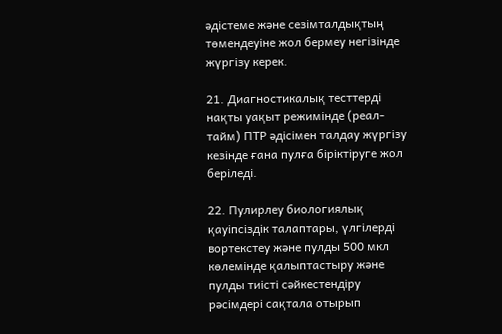әдістеме және сезімталдықтың төмендеуіне жол бермеу негізінде жүргізу керек.

21. Диагностикалық тесттерді нақты уақыт режимінде (реал-тайм) ПТР әдісімен талдау жүргізу кезінде ғана пулға біріктіруге жол беріледі.

22. Пулирлеу биологиялық қауіпсіздік талаптары, үлгілерді вортекстеу және пулды 500 мкл көлемінде қалыптастыру және пулды тиісті сәйкестендіру рәсімдері сақтала отырып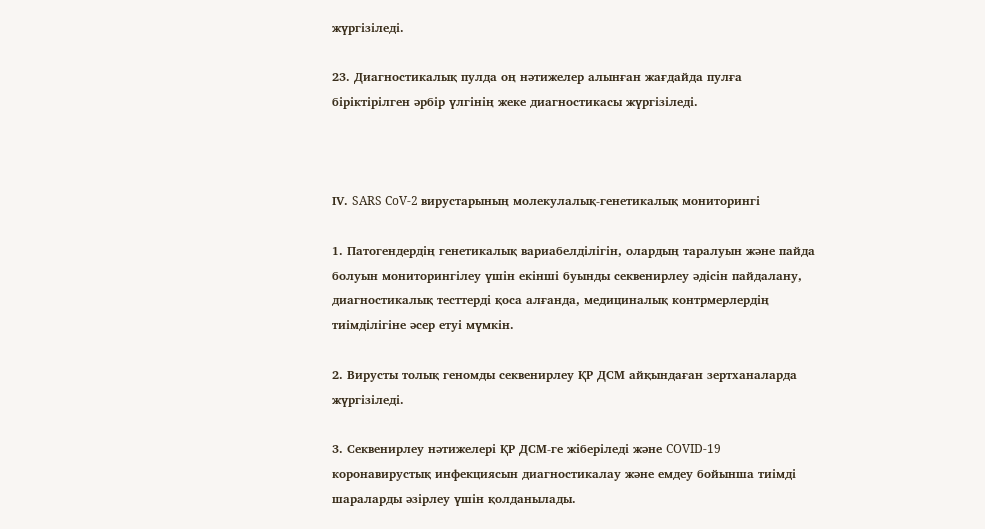жүргізіледі.

23. Диагностикалық пулда оң нәтижелер алынған жағдайда пулға біріктірілген әрбір үлгінің жеке диагностикасы жүргізіледі.



ІV. SARS CoV-2 вирустарының молекулалық-генетикалық мониторингі

1. Патогендердің генетикалық вариабелділігін, олардың таралуын және пайда болуын мониторингілеу үшін екінші буынды секвенирлеу әдісін пайдалану, диагностикалық тесттерді қоса алғанда, медициналық контрмерлердің тиімділігіне әсер етуі мүмкін.

2. Вирусты толық геномды секвенирлеу ҚР ДСМ айқындаған зертханаларда жүргізіледі.

3. Секвенирлеу нәтижелері ҚР ДСМ-ге жіберіледі және COVID-19 коронавирустық инфекциясын диагностикалау және емдеу бойынша тиімді шараларды әзірлеу үшін қолданылады.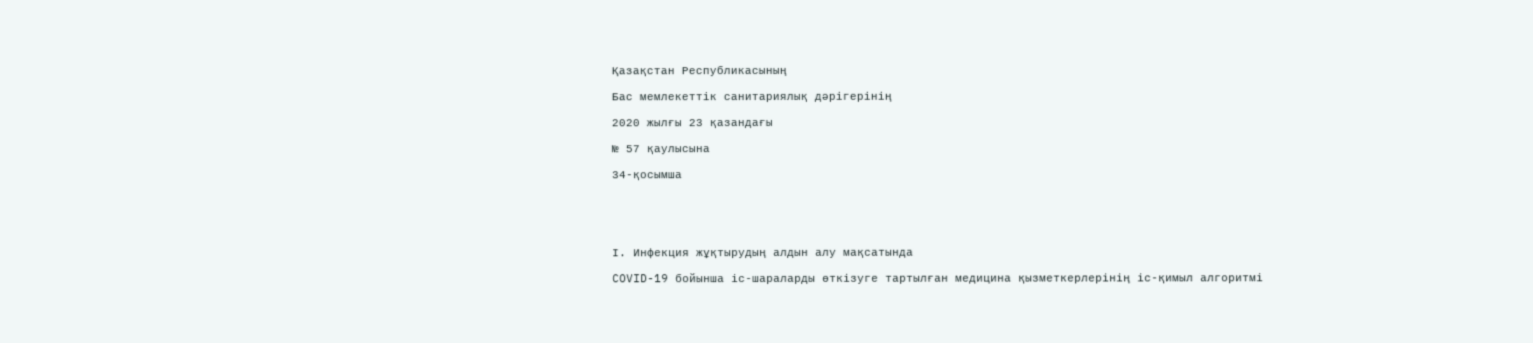Қазақстан Республикасының

Бас мемлекеттік санитариялық дәрігерінің

2020 жылғы 23 қазандағы

№ 57 қаулысына

34-қосымша





І. Инфекция жұқтырудың алдын алу мақсатында

COVID-19 бойынша іс-шараларды өткізуге тартылған медицина қызметкерлерінің іс-қимыл алгоритмі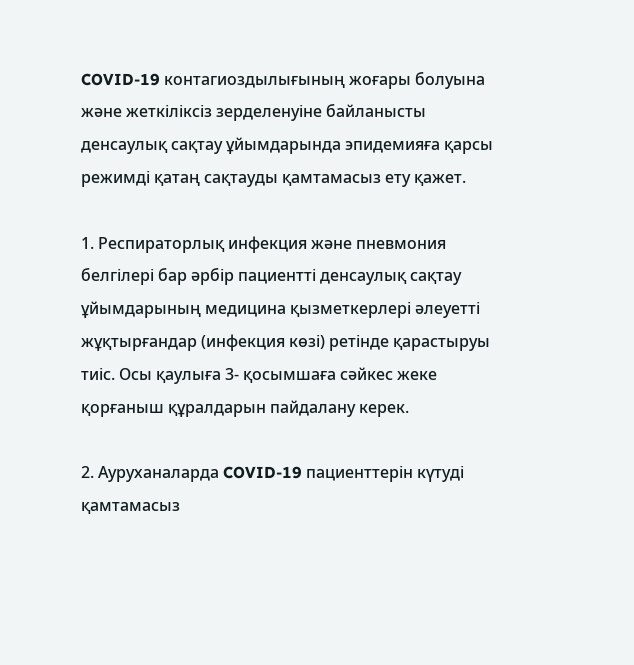COVID-19 контагиоздылығының жоғары болуына және жеткіліксіз зерделенуіне байланысты денсаулық сақтау ұйымдарында эпидемияға қарсы режимді қатаң сақтауды қамтамасыз ету қажет.

1. Респираторлық инфекция және пневмония белгілері бар әрбір пациентті денсаулық сақтау ұйымдарының медицина қызметкерлері әлеуетті жұқтырғандар (инфекция көзі) ретінде қарастыруы тиіс. Осы қаулыға 3- қосымшаға сәйкес жеке қорғаныш құралдарын пайдалану керек.

2. Ауруханаларда COVID-19 пациенттерін күтуді қамтамасыз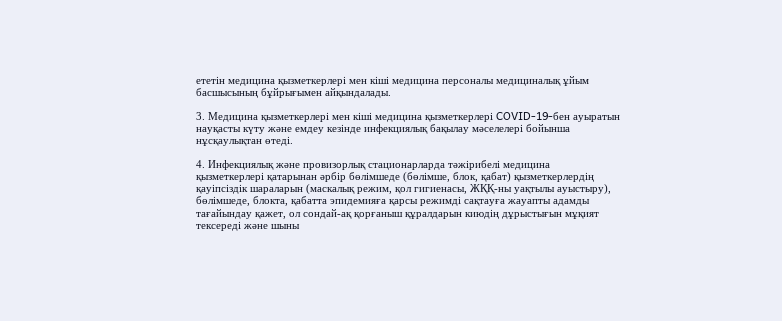ететін медицина қызметкерлері мен кіші медицина персоналы медициналық ұйым басшысының бұйрығымен айқындалады.

3. Медицина қызметкерлері мен кіші медицина қызметкерлері COVID-19-бен ауыратын науқасты күту және емдеу кезінде инфекциялық бақылау мәселелері бойынша нұсқаулықтан өтеді.

4. Инфекциялық және провизорлық стационарларда тәжірибелі медицина қызметкерлері қатарынан әрбір бөлімшеде (бөлімше, блок, қабат) қызметкерлердің қауіпсіздік шараларын (маскалық режим, қол гигиенасы, ЖҚҚ-ны уақтылы ауыстыру), бөлімшеде, блокта, қабатта эпидемияға қарсы режимді сақтауға жауапты адамды тағайындау қажет, ол сондай-ақ қорғаныш құралдарын киюдің дұрыстығын мұқият тексереді және шыны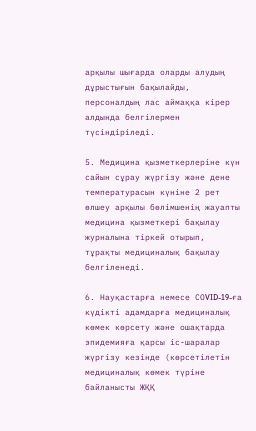арқылы шығарда оларды алудың дұрыстығын бақылайды, персоналдың лас аймаққа кірер алдында белгілермен түсіндіріледі.

5. Медицина қызметкерлеріне күн сайын сұрау жүргізу және дене температурасын күніне 2 рет өлшеу арқылы бөлімшенің жауапты медицина қызметкері бақылау журналына тіркей отырып, тұрақты медициналық бақылау белгіленеді.

6. Науқастарға немесе СОVID-19-ға күдікті адамдарға медициналық көмек көрсету және ошақтарда эпидемияға қарсы іс-шаралар жүргізу кезінде (көрсетілетін медициналық көмек түріне байланысты ЖҚҚ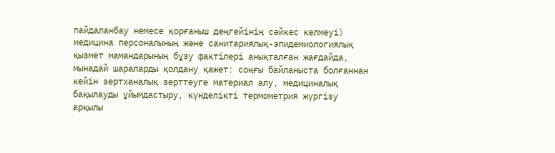пайдаланбау немесе қорғаныш деңгейінің сәйкес келмеуі) медицина персоналының және санитариялық-эпидемиологиялық қызмет мамандарының бұзу фактілері анықталған жағдайда, мынадай шараларды қолдану қажет: соңғы байланыста болғаннан кейін зертханалық зерттеуге материал алу, медициналық бақылауды ұйымдастыру, күнделікті термометрия жүргізу арқылы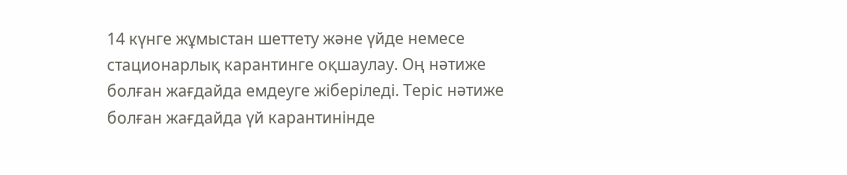14 күнге жұмыстан шеттету және үйде немесе стационарлық карантинге оқшаулау. Оң нәтиже болған жағдайда емдеуге жіберіледі. Теріс нәтиже болған жағдайда үй карантинінде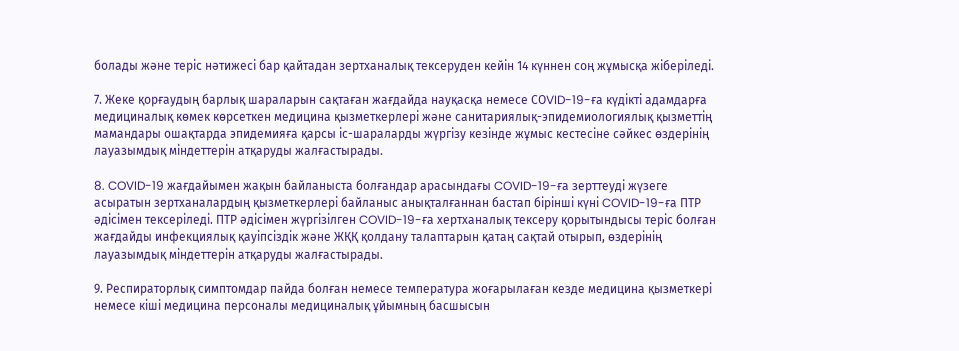болады және теріс нәтижесі бар қайтадан зертханалық тексеруден кейін 14 күннен соң жұмысқа жіберіледі.

7. Жеке қорғаудың барлық шараларын сақтаған жағдайда науқасқа немесе СОVID-19-ға күдікті адамдарға медициналық көмек көрсеткен медицина қызметкерлері және санитариялық-эпидемиологиялық қызметтің мамандары ошақтарда эпидемияға қарсы іс-шараларды жүргізу кезінде жұмыс кестесіне сәйкес өздерінің лауазымдық міндеттерін атқаруды жалғастырады.

8. COVID-19 жағдайымен жақын байланыста болғандар арасындағы COVID-19-ға зерттеуді жүзеге асыратын зертханалардың қызметкерлері байланыс анықталғаннан бастап бірінші күні COVID-19-ға ПТР әдісімен тексеріледі. ПТР әдісімен жүргізілген COVID-19-ға хертханалық тексеру қорытындысы теріс болған жағдайды инфекциялық қауіпсіздік және ЖҚҚ қолдану талаптарын қатаң сақтай отырып, өздерінің лауазымдық міндеттерін атқаруды жалғастырады.

9. Респираторлық симптомдар пайда болған немесе температура жоғарылаған кезде медицина қызметкері немесе кіші медицина персоналы медициналық ұйымның басшысын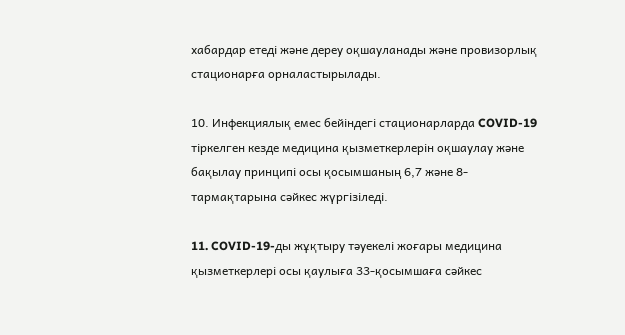хабардар етеді және дереу оқшауланады және провизорлық стационарға орналастырылады.

10. Инфекциялық емес бейіндегі стационарларда COVID-19 тіркелген кезде медицина қызметкерлерін оқшаулау және бақылау принципі осы қосымшаның 6,7 және 8-тармақтарына сәйкес жүргізіледі.

11. COVID-19-ды жұқтыру тәуекелі жоғары медицина қызметкерлері осы қаулыға 33-қосымшаға сәйкес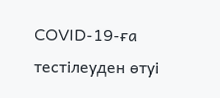COVID-19-ға тестілеуден өтуі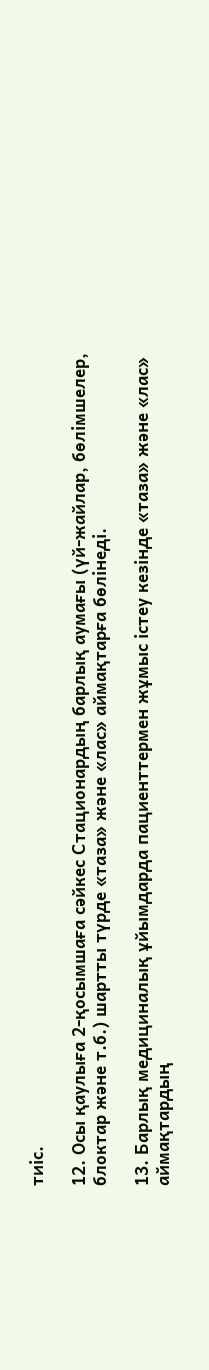тиіс.

12. Осы қаулыға 2-қосымшаға сәйкес Стационардың барлық аумағы (үй-жайлар, бөлімшелер, блоктар және т.б.) шартты түрде «таза» және «лас» аймақтарға бөлінеді.

13. Барлық медициналық ұйымдарда пациенттермен жұмыс істеу кезінде «таза» және «лас» аймақтардың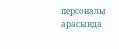персоналы арасында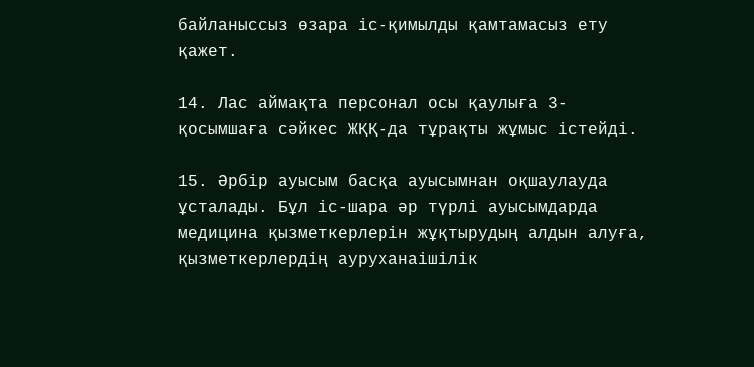байланыссыз өзара іс-қимылды қамтамасыз ету қажет.

14. Лас аймақта персонал осы қаулыға 3-қосымшаға сәйкес ЖҚҚ-да тұрақты жұмыс істейді.

15. Әрбір ауысым басқа ауысымнан оқшаулауда ұсталады. Бұл іс-шара әр түрлі ауысымдарда медицина қызметкерлерін жұқтырудың алдын алуға, қызметкерлердің ауруханаішілік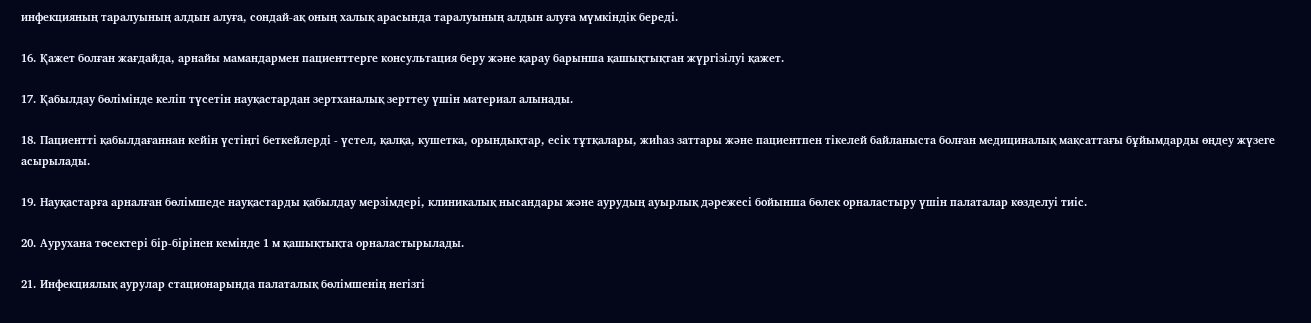инфекцияның таралуының алдын алуға, сондай-ақ оның халық арасында таралуының алдын алуға мүмкіндік береді.

16. Қажет болған жағдайда, арнайы мамандармен пациенттерге консультация беру және қарау барынша қашықтықтан жүргізілуі қажет.

17. Қабылдау бөлімінде келіп түсетін науқастардан зертханалық зерттеу үшін материал алынады.

18. Пациентті қабылдағаннан кейін үстіңгі беткейлерді - үстел, қалқа, кушетка, орындықтар, есік тұтқалары, жиһаз заттары және пациентпен тікелей байланыста болған медициналық мақсаттағы бұйымдарды өңдеу жүзеге асырылады.

19. Науқастарға арналған бөлімшеде науқастарды қабылдау мерзімдері, клиникалық нысандары және аурудың ауырлық дәрежесі бойынша бөлек орналастыру үшін палаталар көзделуі тиіс.

20. Аурухана төсектері бір-бірінен кемінде 1 м қашықтықта орналастырылады.

21. Инфекциялық аурулар стационарында палаталық бөлімшенің негізгі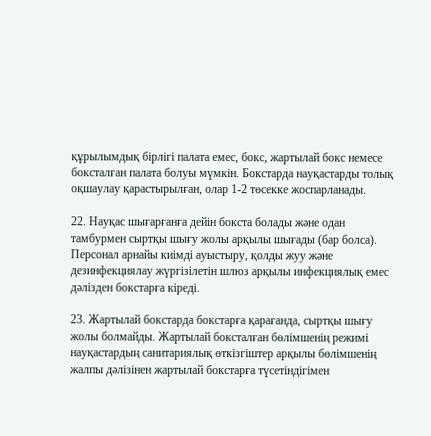құрылымдық бірлігі палата емес, бокс, жартылай бокс немесе боксталған палата болуы мүмкін. Бокстарда науқастарды толық оқшаулау қарастырылған, олар 1-2 төсекке жоспарланады.

22. Науқас шығарғанға дейін бокста болады және одан тамбурмен сыртқы шығу жолы арқылы шығады (бар болса). Персонал арнайы киімді ауыстыру, қолды жуу және дезинфекциялау жүргізілетін шлюз арқылы инфекциялық емес дәлізден бокстарға кіреді.

23. Жартылай бокстарда бокстарға қарағанда, сыртқы шығу жолы болмайды. Жартылай боксталған бөлімшенің режимі науқастардың санитариялық өткізгіштер арқылы бөлімшенің жалпы дәлізінен жартылай бокстарға түсетіндігімен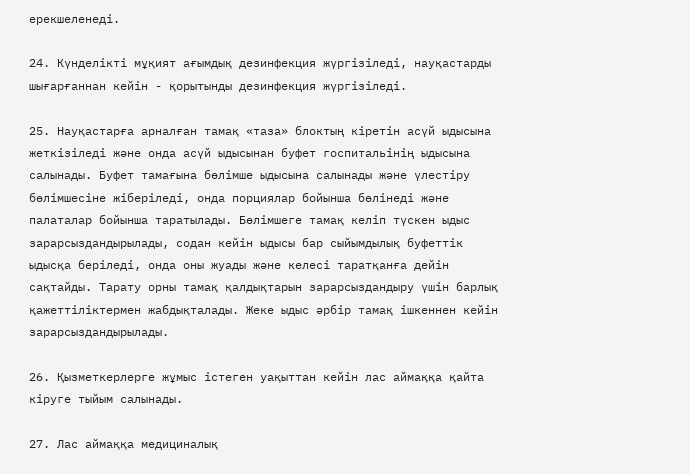ерекшеленеді.

24. Күнделікті мұқият ағымдық дезинфекция жүргізіледі, науқастарды шығарғаннан кейін - қорытынды дезинфекция жүргізіледі.

25. Науқастарға арналған тамақ «таза» блоктың кіретін асүй ыдысына жеткізіледі және онда асүй ыдысынан буфет госпитальінің ыдысына салынады. Буфет тамағына бөлімше ыдысына салынады және үлестіру бөлімшесіне жіберіледі, онда порциялар бойынша бөлінеді және палаталар бойынша таратылады. Бөлімшеге тамақ келіп түскен ыдыс зарарсыздандырылады, содан кейін ыдысы бар сыйымдылық буфеттік ыдысқа беріледі, онда оны жуады және келесі таратқанға дейін сақтайды. Тарату орны тамақ қалдықтарын зарарсыздандыру үшін барлық қажеттіліктермен жабдықталады. Жеке ыдыс әрбір тамақ ішкеннен кейін зарарсыздандырылады.

26. Қызметкерлерге жұмыс істеген уақыттан кейін лас аймаққа қайта кіруге тыйым салынады.

27. Лас аймаққа медициналық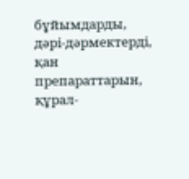бұйымдарды, дәрі-дәрмектерді, қан препараттарын, құрал-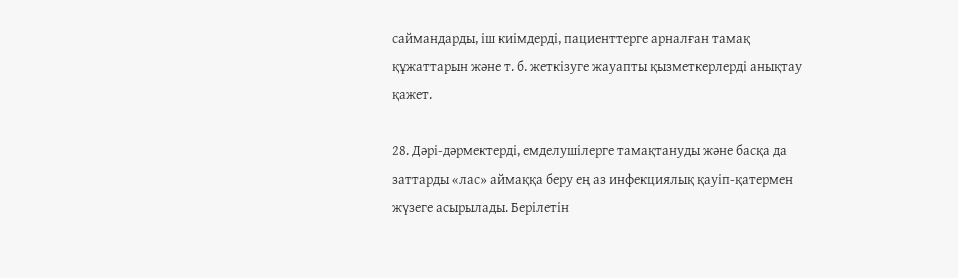саймандарды, іш киімдерді, пациенттерге арналған тамақ құжаттарын және т. б. жеткізуге жауапты қызметкерлерді анықтау қажет.

28. Дәрі-дәрмектерді, емделушілерге тамақтануды және басқа да заттарды «лас» аймаққа беру ең аз инфекциялық қауіп-қатермен жүзеге асырылады. Берілетін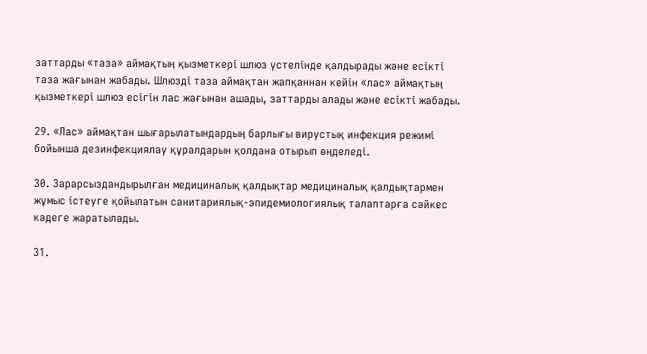заттарды «таза» аймақтың қызметкері шлюз үстелінде қалдырады және есікті таза жағынан жабады. Шлюзді таза аймақтан жапқаннан кейін «лас» аймақтың қызметкері шлюз есігін лас жағынан ашады, заттарды алады және есікті жабады.

29. «Лас» аймақтан шығарылатындардың барлығы вирустық инфекция режимі бойынша дезинфекциялау құралдарын қолдана отырып өңделеді.

30. Зарарсыздандырылған медициналық қалдықтар медициналық қалдықтармен жұмыс істеуге қойылатын санитариялық-эпидемиологиялық талаптарға сәйкес кәдеге жаратылады.

31.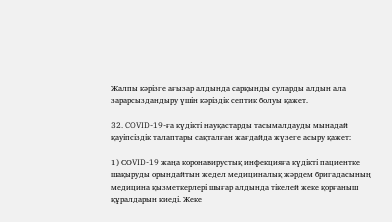Жалпы кәрізге ағызар алдында сарқынды суларды алдын ала зарарсыздандыру үшін кәріздік септик болуы қажет.

32. COVID-19-ға күдікті науқастарды тасымалдауды мынадай қауіпсіздік талаптары сақталған жағдайда жүзеге асыру қажет:

1) СОVID-19 жаңа коронавирустық инфекцияға күдікті пациентке шақыруды орындайтын жедел медициналық жәрдем бригадасының медицина қызметкерлері шығар алдында тікелей жеке қорғаныш құралдарын киеді. Жеке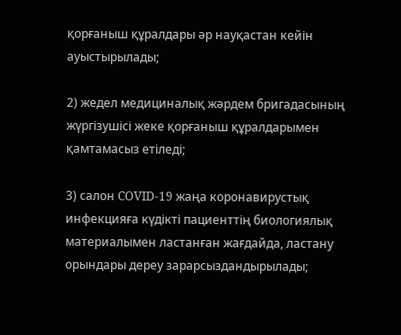қорғаныш құралдары әр науқастан кейін ауыстырылады;

2) жедел медициналық жәрдем бригадасының жүргізушісі жеке қорғаныш құралдарымен қамтамасыз етіледі;

3) салон COVID-19 жаңа коронавирустық инфекцияға күдікті пациенттің биологиялық материалымен ластанған жағдайда, ластану орындары дереу зарарсыздандырылады;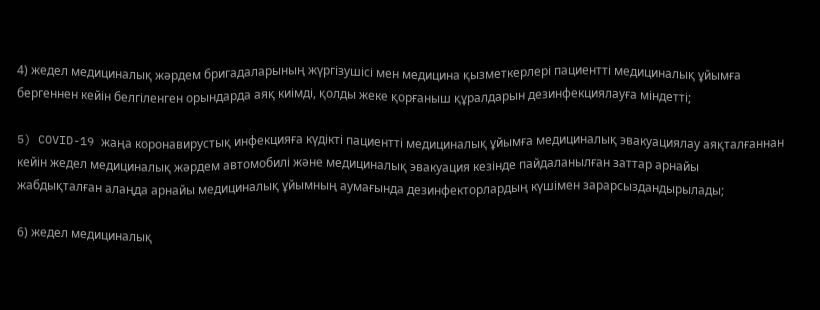4) жедел медициналық жәрдем бригадаларының жүргізушісі мен медицина қызметкерлері пациентті медициналық ұйымға бергеннен кейін белгіленген орындарда аяқ киімді, қолды жеке қорғаныш құралдарын дезинфекциялауға міндетті;

5) COVID-19 жаңа коронавирустық инфекцияға күдікті пациентті медициналық ұйымға медициналық эвакуациялау аяқталғаннан кейін жедел медициналық жәрдем автомобилі және медициналық эвакуация кезінде пайдаланылған заттар арнайы жабдықталған алаңда арнайы медициналық ұйымның аумағында дезинфекторлардың күшімен зарарсыздандырылады;

6) жедел медициналық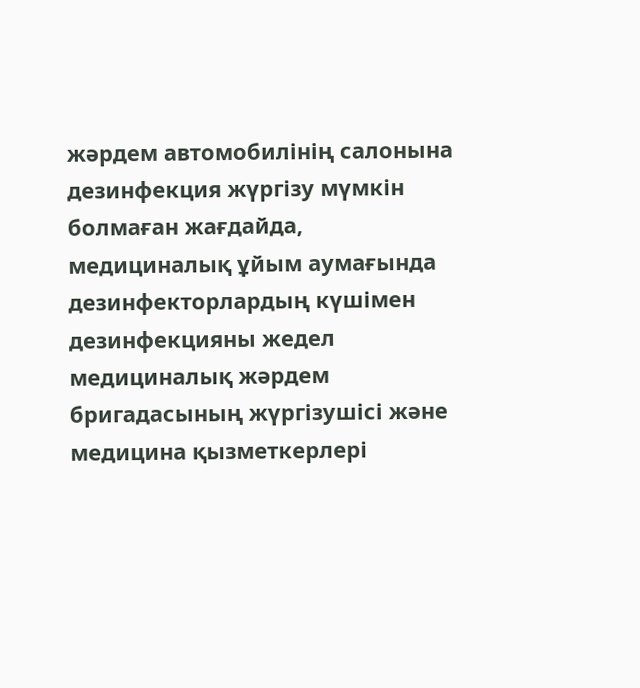жәрдем автомобилінің салонына дезинфекция жүргізу мүмкін болмаған жағдайда, медициналық ұйым аумағында дезинфекторлардың күшімен дезинфекцияны жедел медициналық жәрдем бригадасының жүргізушісі және медицина қызметкерлері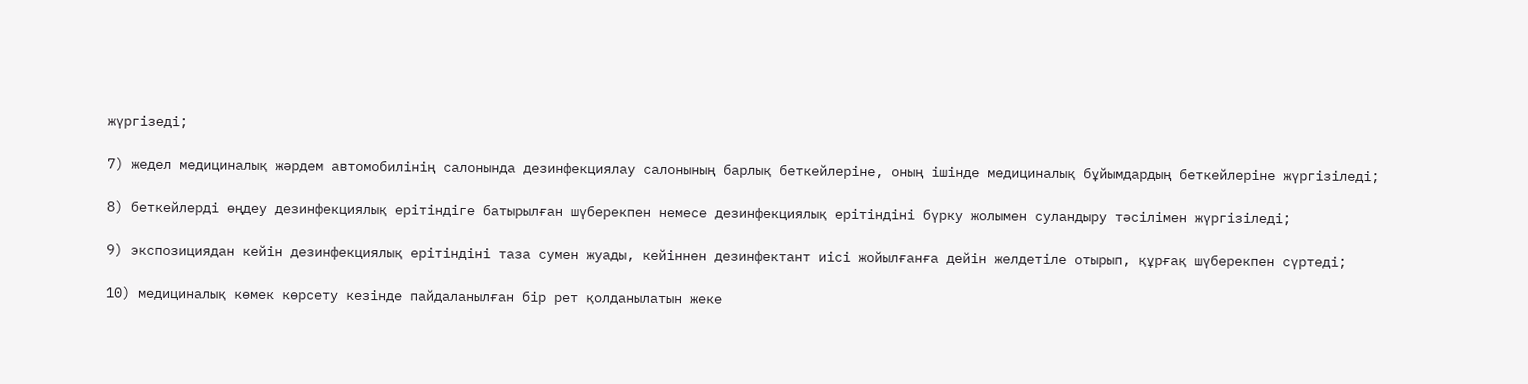жүргізеді;

7) жедел медициналық жәрдем автомобилінің салонында дезинфекциялау салонының барлық беткейлеріне, оның ішінде медициналық бұйымдардың беткейлеріне жүргізіледі;

8) беткейлерді өңдеу дезинфекциялық ерітіндіге батырылған шүберекпен немесе дезинфекциялық ерітіндіні бүрку жолымен суландыру тәсілімен жүргізіледі;

9) экспозициядан кейін дезинфекциялық ерітіндіні таза сумен жуады, кейіннен дезинфектант иісі жойылғанға дейін желдетіле отырып, құрғақ шүберекпен сүртеді;

10) медициналық көмек көрсету кезінде пайдаланылған бір рет қолданылатын жеке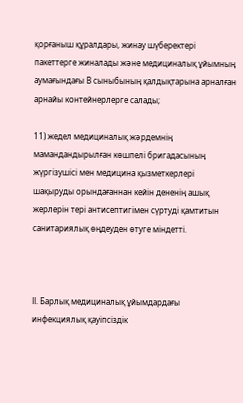қорғаныш құралдары, жинау шүберектері пакеттерге жиналады және медициналық ұйымның аумағындағы В сыныбының қалдықтарына арналған арнайы контейнерлерге салады;

11) жедел медициналық жәрдемнің мамандандырылған көшпелі бригадасының жүргізушісі мен медицина қызметкерлері шақыруды орындағаннан кейін дененің ашық жерлерін тері антисептигімен сүртуді қамтитын санитариялық өңдеуден өтуге міндетті.



ІІ. Барлық медициналық ұйымдардағы инфекциялық қауіпсіздік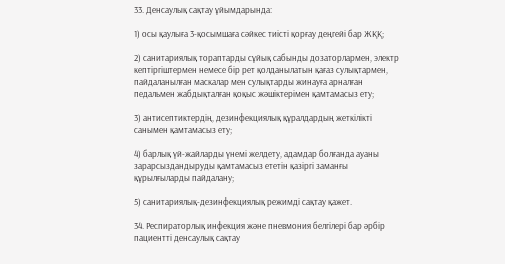33. Денсаулық сақтау ұйымдарында:

1) осы қаулыға 3-қосымшаға сәйкес тиісті қорғау деңгейі бар ЖҚҚ;

2) санитариялық тораптарды сұйық сабынды дозаторлармен, электр кептіргіштермен немесе бір рет қолданылатын қағаз сулықтармен, пайдаланылған маскалар мен сулықтарды жинауға арналған педальмен жабдықталған қоқыс жәшіктерімен қамтамасыз ету;

3) антисептиктердің, дезинфекциялық құралдардың жеткілікті санымен қамтамасыз ету;

4) барлық үй-жайларды үнемі желдету, адамдар болғанда ауаны зарарсыздандыруды қамтамасыз ететін қазіргі заманғы құрылғыларды пайдалану;

5) санитариялық-дезинфекциялық режимді сақтау қажет.

34. Респираторлық инфекция және пневмония белгілері бар әрбір пациентті денсаулық сақтау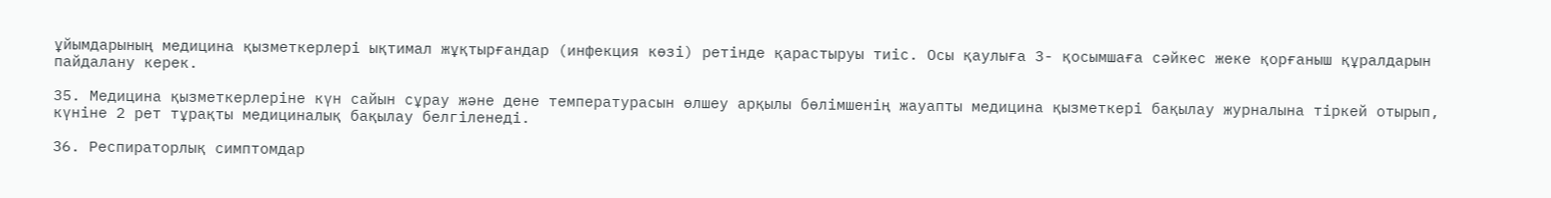ұйымдарының медицина қызметкерлері ықтимал жұқтырғандар (инфекция көзі) ретінде қарастыруы тиіс. Осы қаулыға 3- қосымшаға сәйкес жеке қорғаныш құралдарын пайдалану керек.

35. Медицина қызметкерлеріне күн сайын сұрау және дене температурасын өлшеу арқылы бөлімшенің жауапты медицина қызметкері бақылау журналына тіркей отырып, күніне 2 рет тұрақты медициналық бақылау белгіленеді.

36. Респираторлық симптомдар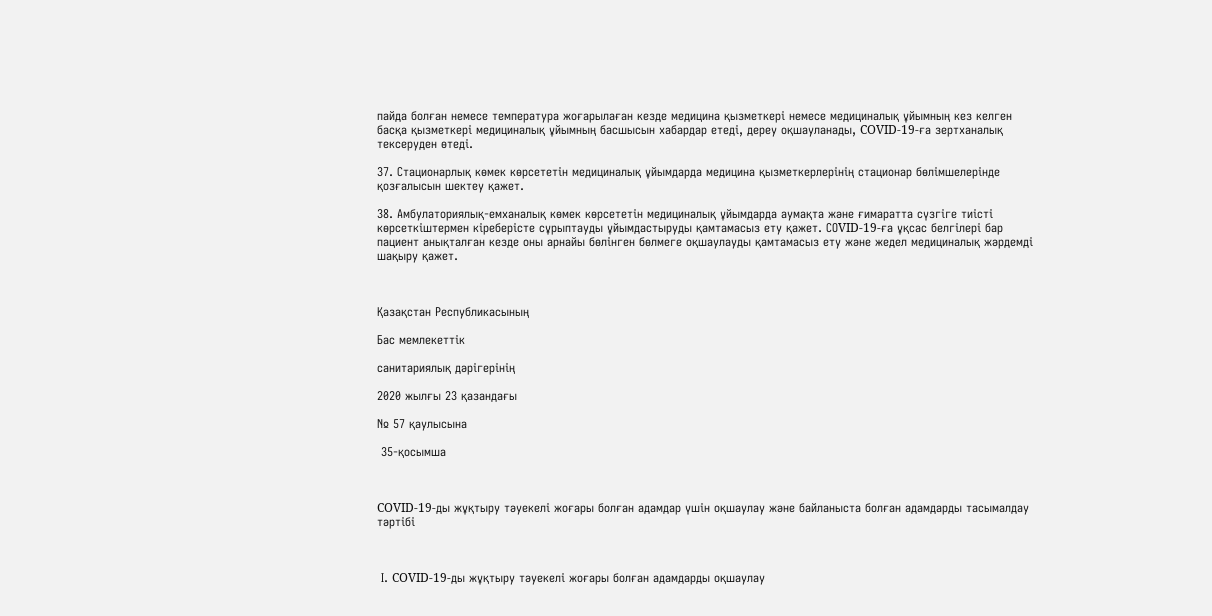пайда болған немесе температура жоғарылаған кезде медицина қызметкері немесе медициналық ұйымның кез келген басқа қызметкері медициналық ұйымның басшысын хабардар етеді, дереу оқшауланады, COVID-19-ға зертханалық тексеруден өтеді.

37. Стационарлық көмек көрсететін медициналық ұйымдарда медицина қызметкерлерінің стационар бөлімшелерінде қозғалысын шектеу қажет.

38. Амбулаториялық-емханалық көмек көрсететін медициналық ұйымдарда аумақта және ғимаратта сүзгіге тиісті көрсеткіштермен кіреберісте сұрыптауды ұйымдастыруды қамтамасыз ету қажет. СОVID-19-ға ұқсас белгілері бар пациент анықталған кезде оны арнайы бөлінген бөлмеге оқшаулауды қамтамасыз ету және жедел медициналық жәрдемді шақыру қажет.



Қазақстан Республикасының

Бас мемлекеттік

санитариялық дәрігерінің

2020 жылғы 23 қазандағы

№ 57 қаулысына

 35-қосымша



COVID-19-ды жұқтыру тәуекелі жоғары болған адамдар үшін оқшаулау және байланыста болған адамдарды тасымалдау тәртібі



 І. COVID-19-ды жұқтыру тәуекелі жоғары болған адамдарды оқшаулау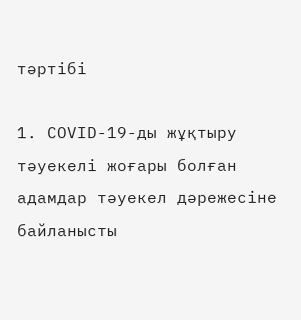тәртібі

1. COVID-19-ды жұқтыру тәуекелі жоғары болған адамдар тәуекел дәрежесіне байланысты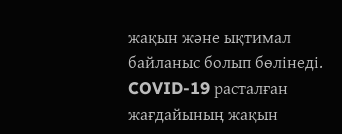жақын және ықтимал байланыс болып бөлінеді. COVID-19 расталған жағдайының жақын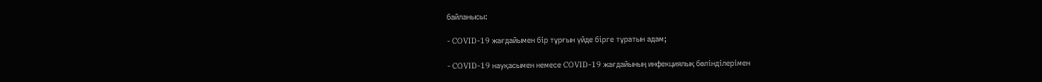байланысы:

- COVID-19 жағдайымен бір тұрғын үйде бірге тұратын адам;

- COVID-19 науқасымен немесе COVID-19 жағдайының инфекциялық бөлінділерімен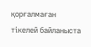қорғалмаған тікелей байланыста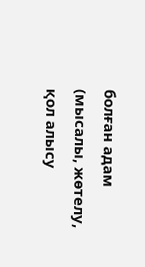болған адам (мысалы, жөтелу, қол алысу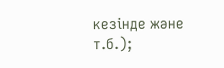кезінде және т.б.);